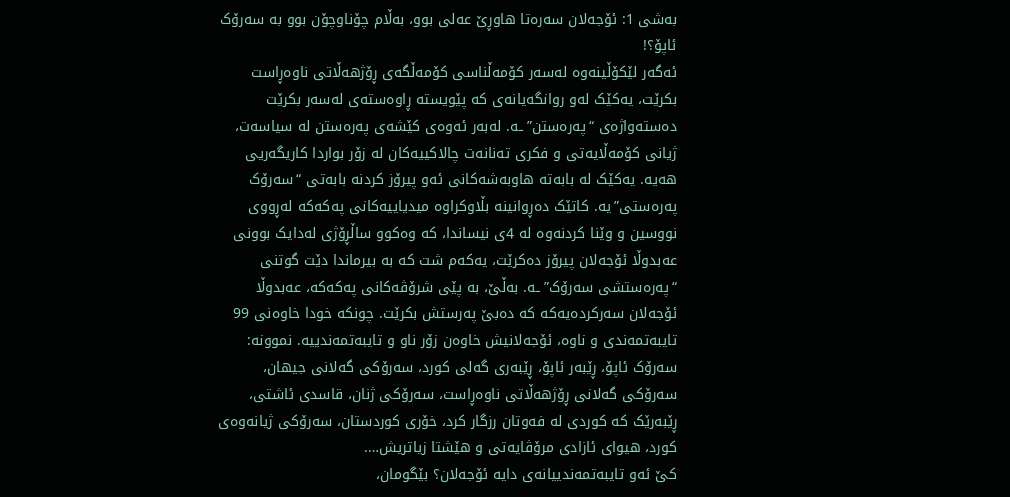بەشی 1: ئۆجەلان سەرەتا هاوڕێ عەلی بوو، بەڵام چۆناوچۆن بوو بە سەرۆک ئاپۆ؟!
ئەگەر لێکۆڵینەوە لەسەر کۆمەڵناسی کۆمەڵگەی ڕۆژهەڵاتی ناوەڕاست بکرێت، یەکێک لەو روانگەیانەی کە پێویستە ڕاوەستەی لەسەر بکرێت دەستەواژەی “پەرەستن”ـە. لەبەر ئەوەی کێشەی پەرەستن لە سیاسەت، ژیانی کۆمەڵایەتی و فکری تەنانەت چالاکییەکان لە زۆر بواردا کاریگەریی هەیە. یەکێک لە بابەتە هاوبەشەکانی ئەو پیرۆز کردنە بابەتی “سەرۆک پەرەستی”یە. کاتێک دەڕوانینە بڵاوکراوە میدیاییەکانی پەکەکە لەڕووی نووسین و وێنا کردنەوە لە 4ی نیساندا، کە وەکوو ساڵڕۆژی لەدایک بوونی عەبدوڵا ئۆجەلان پیرۆز دەکرێت، یەکەم شت کە بە بیرماندا دێت گوتنی “پەرەستشی سەرۆک”ـە. بەڵێ، بە پێی شرۆڤەکانی پەکەکە، عەبدوڵا ئۆجەلان سەرکردەیەکە کە دەبێ پەرستش بکرێت. چونکە خودا خاوەنی 99 تایبەتمەندی و ناوە، ئۆجەلانیش خاوەن زۆر ناو و تایبەتمەندییە. نموونە: سەرۆک ئاپۆ، ڕێبەر ئاپۆ، ڕێبەری گەلی کورد، سەرۆکی گەلانی جیهان، سەرۆکی گەلانی ڕۆژهەڵاتی ناوەڕاست، سەرۆکی ژنان، قاسدی ئاشتی، ڕێبەرێک کە کوردی لە فەوتان رزگار کرد، خۆری کوردستان، سەرۆکی ژیانەوەی کورد، هیوای ئازادی مرۆڤایەتی و هێشتا زیاتریش….
کێ ئەو تایبەتمەندییانەی دایە ئۆجەلان؟ بێگومان،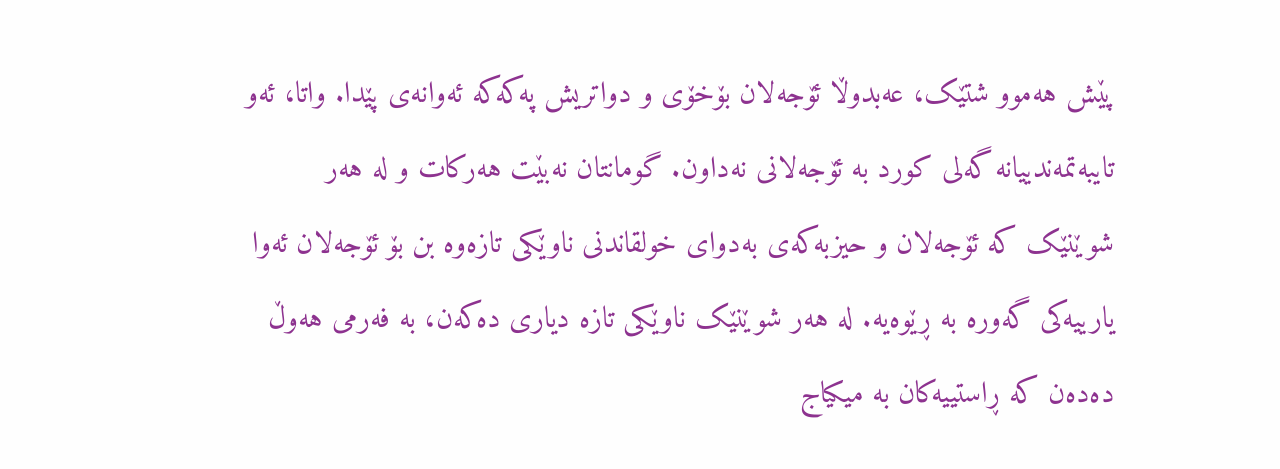پێش هەموو شتێک، عەبدوڵا ئۆجەلان بۆخۆی و دواتریش پەکەکە ئەوانەی پێدا. واتا، ئەو تایبەتمەندییانە گەلی کورد بە ئۆجەلانی نەداون. گومانتان نەبێت هەرکات و لە هەر شوێنێک کە ئۆجەلان و حیزبەکەی بەدوای خولقاندنی ناوێکی تازەوە بن بۆ ئۆجەلان ئەوا یارییەکی گەورە بە ڕێوەیە. لە هەر شوێنێک ناوێکی تازە دیاری دەکەن، بە فەرمی هەوڵ دەدەن کە ڕاستییەکان بە میکیاج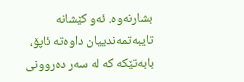بشارنەوە. ئەو کێشانە تایبەتمەندییان داوەتە ئاپۆ، بابەتێکە کە لە سەر دەروونی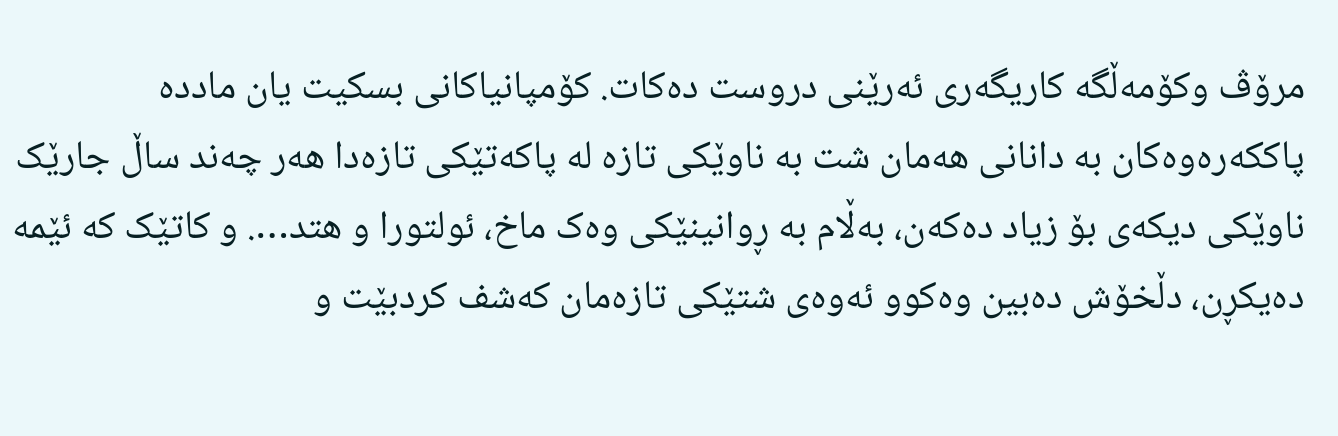مرۆڤ وکۆمەڵگە کاریگەری ئەرێنی دروست دەکات. کۆمپانیاکانی بسکیت یان ماددە پاککەرەوەکان بە دانانی هەمان شت بە ناوێکی تازە لە پاکەتێکی تازەدا هەر چەند ساڵ جارێک ناوێکی دیکەی بۆ زیاد دەکەن، بەڵام بە ڕوانینێکی وەک ماخ، ئولتورا و هتد…. و کاتێک کە ئێمە دەیکڕن، دڵخۆش دەبین وەکوو ئەوەی شتێکی تازەمان کەشف کردبێت و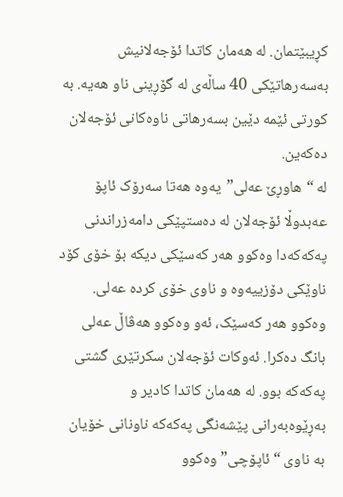کڕیبێتمان. لە هەمان کاتدا ئۆجەلانیش بەسەرهاتێکی 40 ساڵەی لە گۆڕینی ناو هەیە. بە کورتی ئێمە دێین بسەرهاتی ناوەکانی ئۆجەلان دەکەین.
لە “هاوڕێ عەلی”یەوە هەتا سەرۆک ئاپۆ
عەبدوڵا ئۆجەلان لە دەستپێکی دامەزراندنی پەکەکەدا وەکوو هەر کەسێکی دیکە بۆ خۆی کۆد ناوێکی دۆزییەوە و ناوی خۆی کردە عەلی. وەکوو هەر کەسێک، ئەو وەکوو هەڤاڵ عەلی بانگ دەکرا. ئەوکات ئۆجەلان سکرتێری گشتی پەکەکە بوو. لە هەمان کاتدا کادیر و بەڕێوەبەرانی پێشەنگی پەکەکە ناونانی خۆیان بە ناوی “ئاپۆچی” وەکوو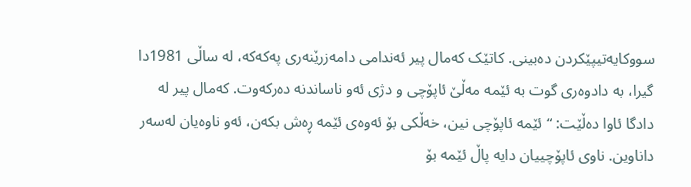سووکایەتیپێکردن دەبینی. کاتێک کەمال پیر ئەندامی دامەزرێنەری پەکەکە، لە ساڵی 1981دا گیرا، بە دادوەری گوت بە ئێمە مەڵێ ئاپۆچی و دژی ئەو ناساندنە دەرکەوت. کەمال پیر لە دادگا ئاوا دەڵێت: “ئێمە ئاپۆچی نین، خەڵکی بۆ ئەوەی ئێمە ڕەش بکەن، ئەو ناوەیان لەسەر داناوین. ناوی ئاپۆچییان دایە پاڵ ئێمە بۆ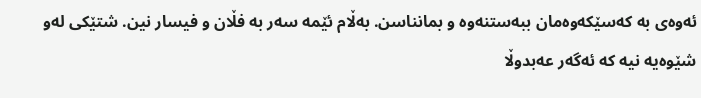ئەوەی بە کەسێکەوەمان ببەستنەوە و بمانناسن. بەڵام ئێمە سەر بە فڵان و فیسار نین. شتێکی لەو شێوەیە نیە کە ئەگەر عەبدوڵا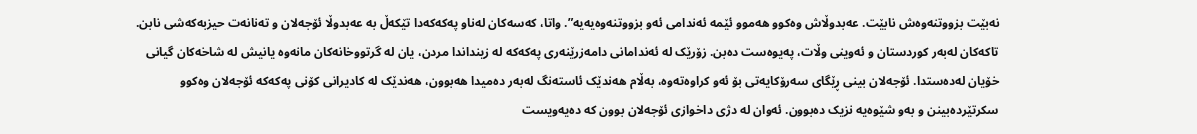نەبێت بزووتنەوەش نابێت. عەبدوڵاش وەکوو هەموو ئێمە ئەندامی ئەو بزووتنەوەیەیە”. واتا، کەسەکان لەناو پەکەکەدا تێکەڵ بە عەبدوڵا ئۆجەلان و تەنانەت حیزبەکەشی نابن. تاکەکان لەبەر کوردستان و ئەوینی وڵات، پەیوەست دەبن. زۆرێک لە ئەندامانی دامەزرێنەری پەکەکە لە زینداندا مردن، یان لە گرتووخانەکان مانەوە یانیش لە شاخەکان گیانی خۆیان لەدەستدا. ئۆجەلان بینی ڕێگای سەرۆکایەتی بۆ ئەو کراوەتەوە، بەڵام هەندێک ئاستەنگ لەبەر دەمیدا هەبوون، هەندێک لە کادیرانی کۆنی پەکەکە ئۆجەلان وەکوو سکرتێردەبینن و بەو شێوەیە نزیک دەبوون. ئەوان لە دژی داخوازی ئۆجەلان بوون کە دەیەویست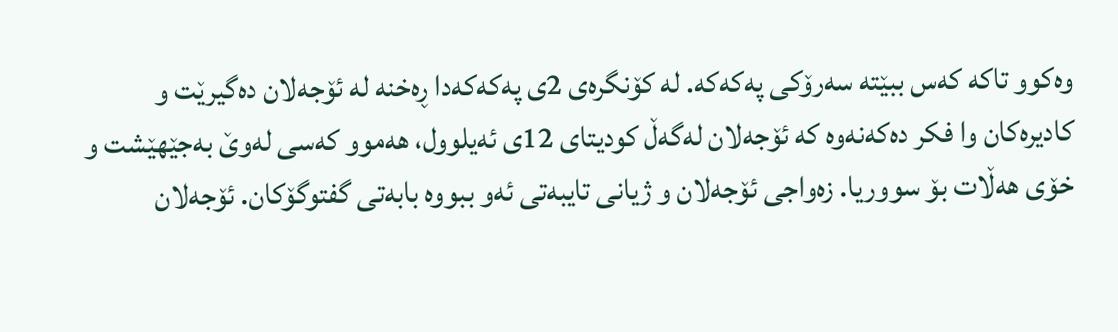وەکوو تاکە کەس ببێتە سەرۆکی پەکەکە. لە کۆنگرەی 2ی پەکەکەدا ڕەخنە لە ئۆجەلان دەگیرێت و کادیرەکان وا فکر دەکەنەوە کە ئۆجەلان لەگەڵ کودیتای 12ی ئەیلوول، هەموو کەسی لەوێ بەجێهێشت و خۆی هەڵات بۆ سووریا. زەواجی ئۆجەلان و ژیانی تایبەتی ئەو ببووە بابەتی گفتوگۆکان. ئۆجەلان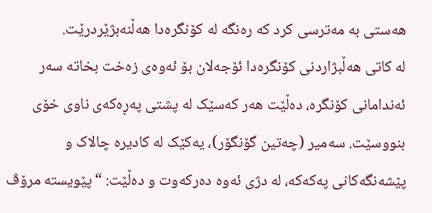هەستی بە مەترسی کرد کە رەنگە لە کۆنگرەدا هەڵنەبژێردرێت.
لە کاتی هەڵبژاردنی کۆنگرەدا ئۆجەلان بۆ ئەوەی زەخت بخاتە سەر ئەندامانی کۆنگرە، دەڵێت هەر کەسێک لە پشتی پەڕەکەی ناوی خۆی بنووسێت. سەمیر (چەتین گۆنگۆر)، یەکێک لە کادیرە چالاک و پێشەنگەکانی پەکەکە، لە دژی ئەوە دەرکەوت و دەڵێت: “پێویستە مرۆڤ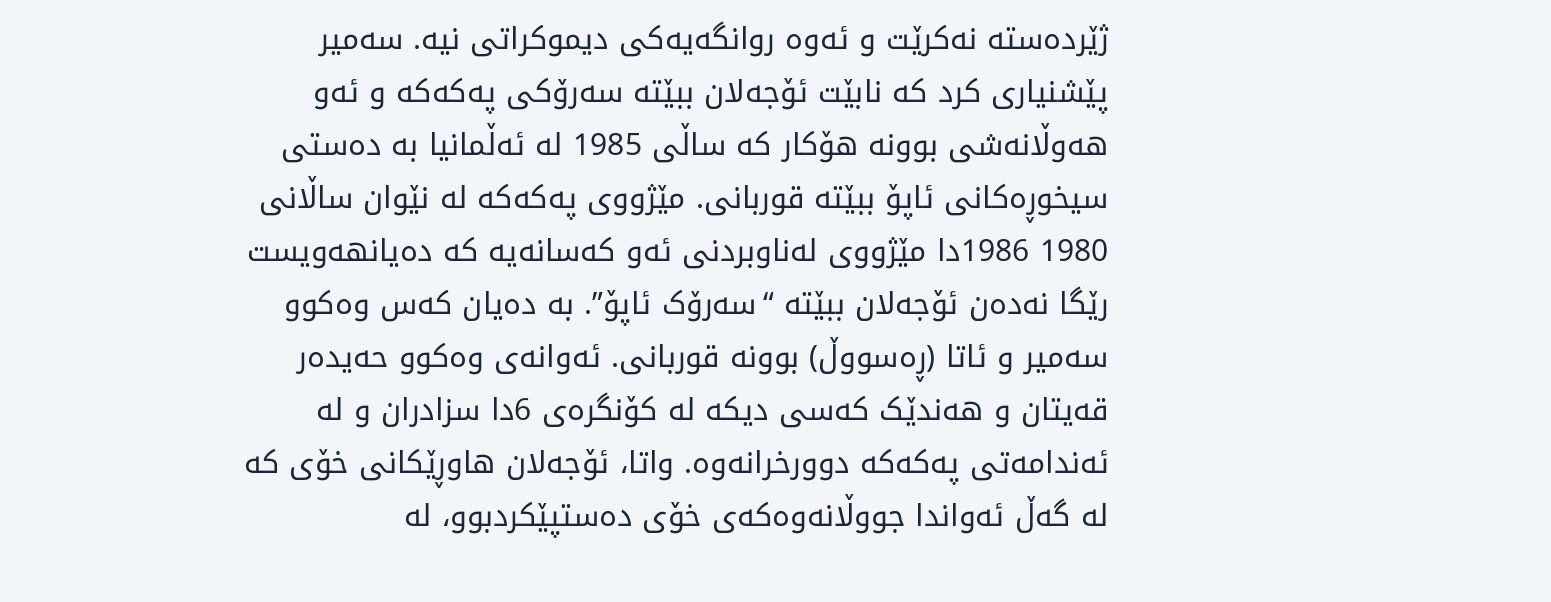ژێردەستە نەکرێت و ئەوە روانگەیەکی دیموکراتی نیە. سەمیر پێشنیاری کرد کە نابێت ئۆجەلان ببێتە سەرۆکی پەکەکە و ئەو هەوڵانەشی بوونە هۆکار کە ساڵی 1985 لە ئەڵمانیا بە دەستی سیخوڕەکانی ئاپۆ ببێتە قوربانی. مێژووی پەکەکە لە نێوان ساڵانی 1980 1986دا مێژووی لەناوبردنی ئەو کەسانەیە کە دەیانهەویست رێگا نەدەن ئۆجەلان ببێتە “سەرۆک ئاپۆ”. بە دەیان کەس وەکوو سەمیر و ئاتا (ڕەسووڵ) بوونە قوربانی. ئەوانەی وەکوو حەیدەر قەیتان و هەندێک کەسی دیکە لە کۆنگرەی 6دا سزادران و لە ئەندامەتی پەکەکە دوورخرانەوە. واتا، ئۆجەلان هاوڕێکانی خۆی کە لە گەڵ ئەواندا جووڵانەوەکەی خۆی دەستپێکردبوو، لە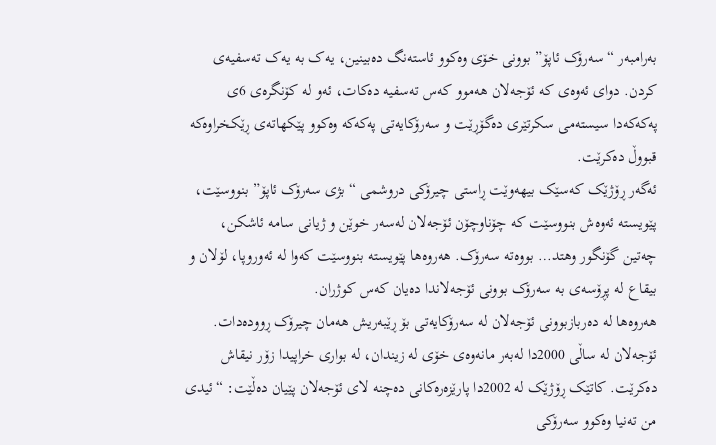بەرامبەر “سەرۆک ئاپۆ” بوونی خۆی وەکوو ئاستەنگ دەبینین، یەک بە یەک تەسفیەی کردن. دوای ئەوەی کە ئۆجەلان هەموو کەس تەسفیە دەکات، ئەو لە کۆنگرەی 6ی پەکەکەدا سیستەمی سکرتێری دەگۆڕێت و سەرۆکایەتی پەکەکە وەکوو پێکهاتەی ڕێکخراوەکە قبووڵ دەکرێت.
ئەگەر ڕۆژێک کەسێک بیهەوێت ڕاستی چیرۆکی دروشمی “بژی سەرۆک ئاپۆ” بنووسێت، پێویستە ئەوەش بنووسێت کە چۆناوچۆن ئۆجەلان لەسەر خوێن و ژیانی سامە ئاشکن، چەتین گۆنگور وهتد… بووەتە سەرۆک. هەروەها پێویستە بنووسێت کەوا لە ئەوروپا، لۆلان و بیقاع لە پڕۆسەی بە سەرۆک بوونی ئۆجەلاندا دەیان کەس کوژران.
هەروەها لە دەربازبوونی ئۆجەلان لە سەرۆکایەتی بۆ ڕێبەریش هەمان چیرۆک ڕوودەدات. ئۆجەلان لە ساڵی 2000دا لەبەر مانەوەی خۆی لە زیندان، لە بواری خراپیدا زۆر نیقاش دەکرێت. کاتێک ڕۆژێک لە 2002دا پارێزەرەکانی دەچنە لای ئۆجەلان پێیان دەڵێت: “ئیدی من تەنیا وەکوو سەرۆکی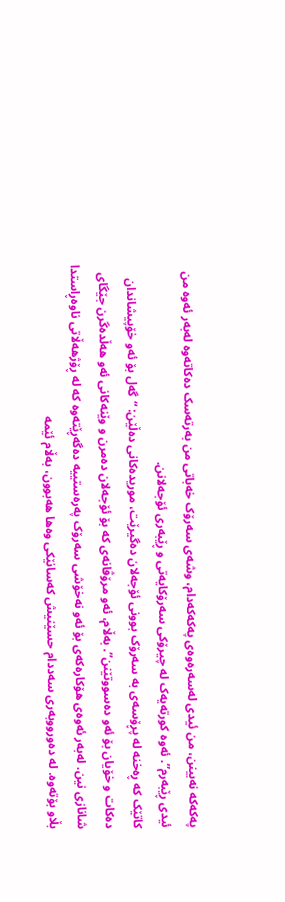پەکەکە نەبینن، من ئیدی لەسەرەوەی پەکەکەدام، وشەی سەرۆک خەباتی من بەرتەسک دەکاتەوە لەبەر ئەوە من ئیدی ڕێبەرم”. ئەوە کورتەیەک لە چیرۆکی سەرۆکایەتی و ڕێبەری ئۆجەلانن.
کاتێک کە ڕەخنە لە پڕۆسەی بە سەرۆک بوونی ئۆجەلان دەگیرێت، موریدەکانی دەڵێن: “گەل بۆ ئەو خۆپیشاندان دەکات و خۆیان بۆ ئەو دەسووتێنن”. بەڵام، ئەو مرۆڤانەی کە بۆ ئۆجەلان دەمرن و وێنەکانی ئەو هەڵدەگرن جێگای شانازی نین. لەبەر ئەوەی هۆکارەکەی بۆ ئەو نەخۆشی سەرۆک پەرەستییە دەگەڕێتەوە کە لە ڕۆژهەڵاتی ناوەڕاستدا بڵاو بۆتەوە. لە دەورووبەری سەددام حسێنیش کەسانێکی وەها هەبوون، بەڵام ئێمە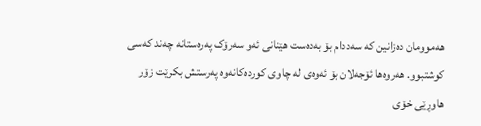هەموومان دەزانین کە سەددام بۆ بەدەست هێنانی ئەو سەرۆک پەرەستانە چەند کەسی کوشتبوو. هەروەها ئۆجەلان بۆ ئەوەی لە چاوی کوردەکانەوە پەرستش بکرێت زۆر هاوڕێی خۆی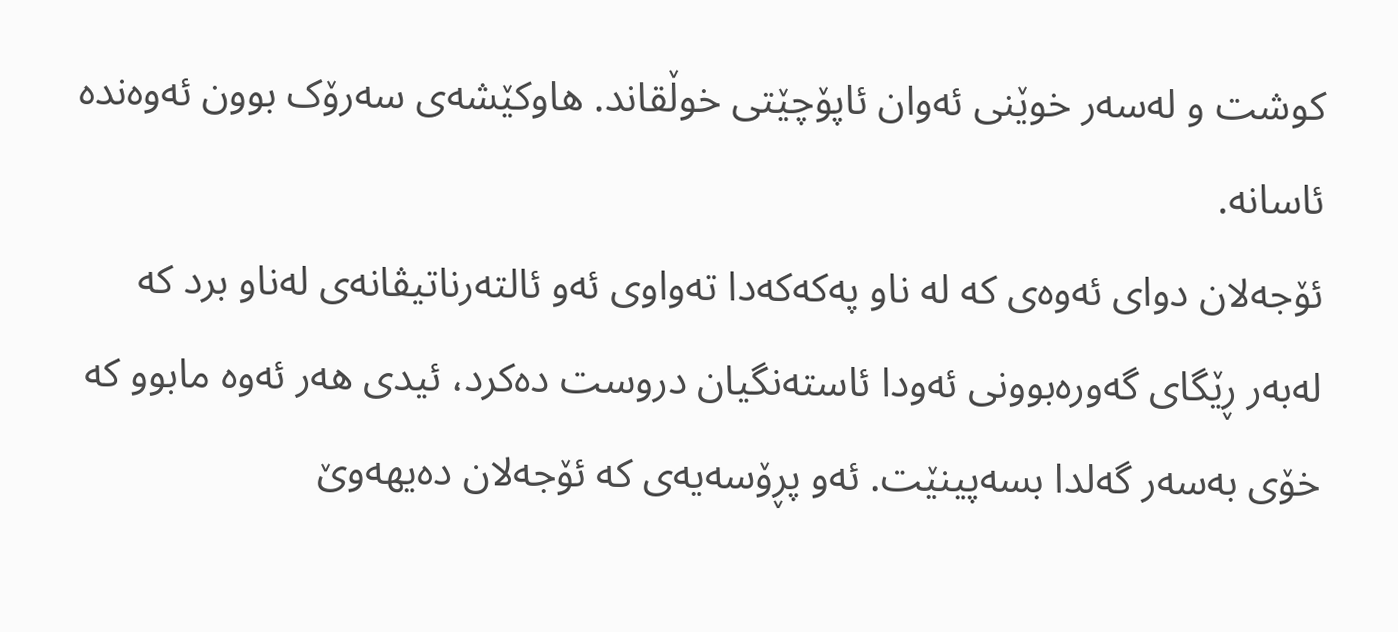کوشت و لەسەر خوێنی ئەوان ئاپۆچێتی خوڵقاند. هاوکێشەی سەرۆک بوون ئەوەندە ئاسانە.
ئۆجەلان دوای ئەوەی کە لە ناو پەکەکەدا تەواوی ئەو ئالتەرناتیڤانەی لەناو برد کە لەبەر ڕێگای گەورەبوونی ئەودا ئاستەنگیان دروست دەکرد، ئیدی هەر ئەوە مابوو کە خۆی بەسەر گەلدا بسەپینێت. ئەو پڕۆسەیەی کە ئۆجەلان دەیهەوێ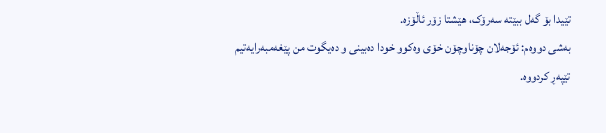تێیدا بۆ گەل ببێتە سەرۆک، هێشتا زۆر ئاڵۆزە.
بەشی دووەم: ئۆجەلان چۆناوچۆن خۆی وەکوو خودا دەبینی و دەیگوت من پێغەمبەرایەتیم تێپەڕ کردووە.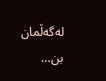لەگەڵمان بن…